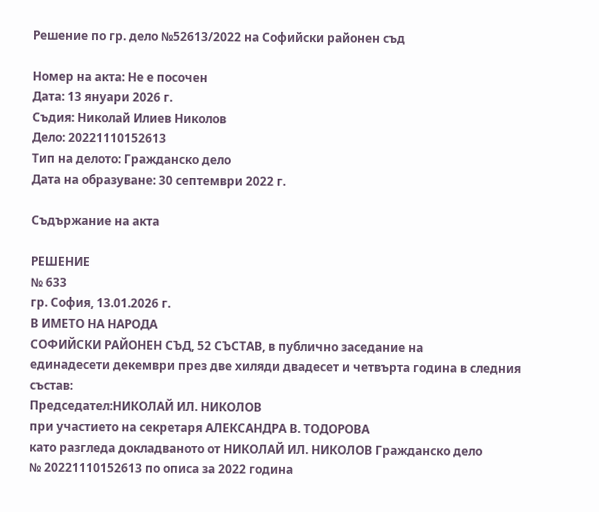Решение по гр. дело №52613/2022 на Софийски районен съд

Номер на акта: Не е посочен
Дата: 13 януари 2026 г.
Съдия: Николай Илиев Николов
Дело: 20221110152613
Тип на делото: Гражданско дело
Дата на образуване: 30 септември 2022 г.

Съдържание на акта

РЕШЕНИЕ
№ 633
гр. София, 13.01.2026 г.
В ИМЕТО НА НАРОДА
СОФИЙСКИ РАЙОНЕН СЪД, 52 СЪСТАВ, в публично заседание на
единадесети декември през две хиляди двадесет и четвърта година в следния
състав:
Председател:НИКОЛАЙ ИЛ. НИКОЛОВ
при участието на секретаря АЛЕКСАНДРА В. ТОДОРОВА
като разгледа докладваното от НИКОЛАЙ ИЛ. НИКОЛОВ Гражданско дело
№ 20221110152613 по описа за 2022 година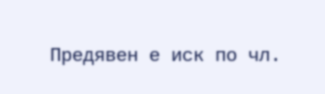Предявен е иск по чл.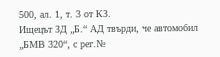500, ал. 1, т. 3 от КЗ.
Ищецът ЗД „Б.“ АД твърди, че автомобил „БМВ 320“, с рег.№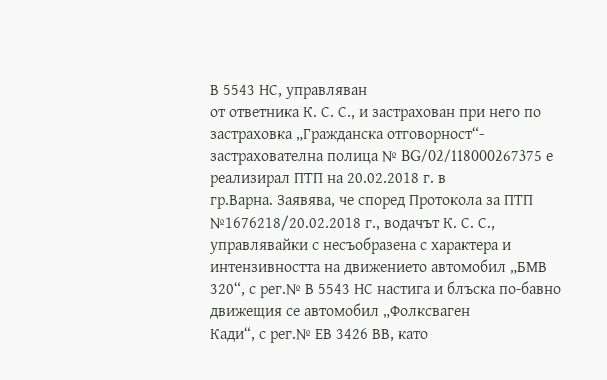В 5543 НС, управляван
от ответника К. С. С., и застрахован при него по застраховка „Гражданска отговорност“-
застрахователна полица № BG/02/118000267375 е реализирал ПТП на 20.02.2018 г. в
гр.Варна. Заявява, че според Протокола за ПТП №1676218/20.02.2018 г., водачът К. С. С.,
управлявайки с несъобразена с характера и интензивността на движението автомобил „БМВ
320“, с рег.№ В 5543 НС настига и блъска по-бавно движещия се автомобил „Фолксваген
Кади“, с рег.№ ЕВ 3426 ВВ, като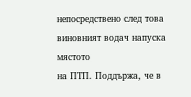непосредствено след това виновният водач напуска мястото
на ПТП. Поддържа, че в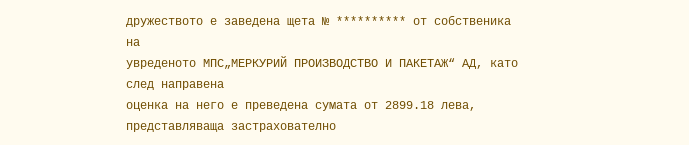дружеството е заведена щета № ********** от собственика на
увреденото МПС„МЕРКУРИЙ ПРОИЗВОДСТВО И ПАКЕТАЖ“ АД, като след направена
оценка на него е преведена сумата от 2899.18 лева, представляваща застрахователно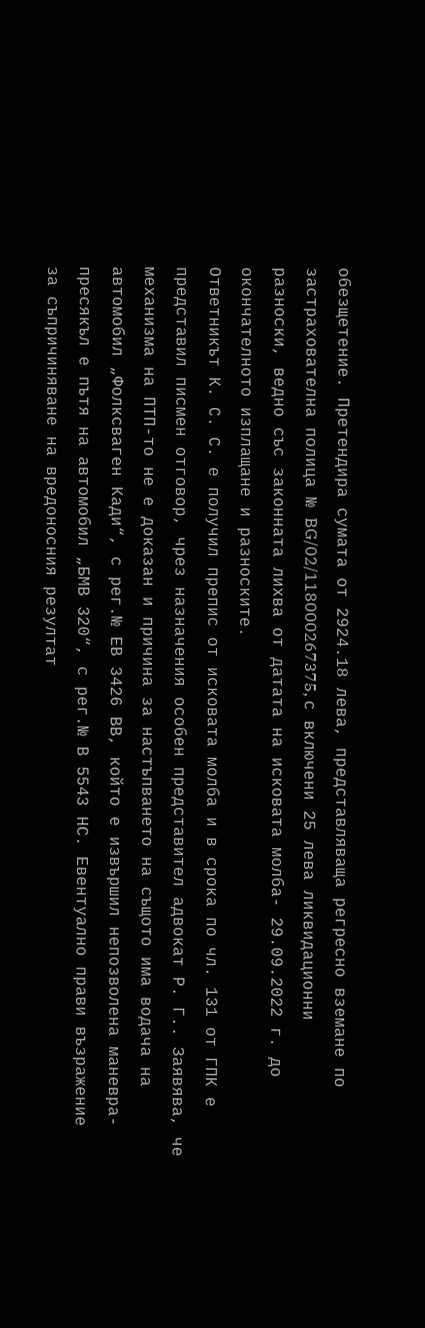обезщетение. Претендира сумата от 2924.18 лева, представляваща регресно вземане по
застрахователна полица № BG/02/118000267375, с включени 25 лева ликвидационни
разноски, ведно със законната лихва от датата на исковата молба- 29.09.2022 г. до
окончателното изплащане и разноските.
Ответникът К. С. С. е получил препис от исковата молба и в срока по чл. 131 от ГПК е
представил писмен отговор, чрез назначения особен представител адвокат Р. Г.. Заявява, че
механизма на ПТП-то не е доказан и причина за настъпването на същото има водача на
автомобил „Фолксваген Кади“, с рег.№ ЕВ 3426 ВВ, който е извършил непозволена маневра-
пресякъл е пътя на автомобил „БМВ 320“, с рег.№ В 5543 НС. Евентуално прави възражение
за съпричиняване на вредоносния резултат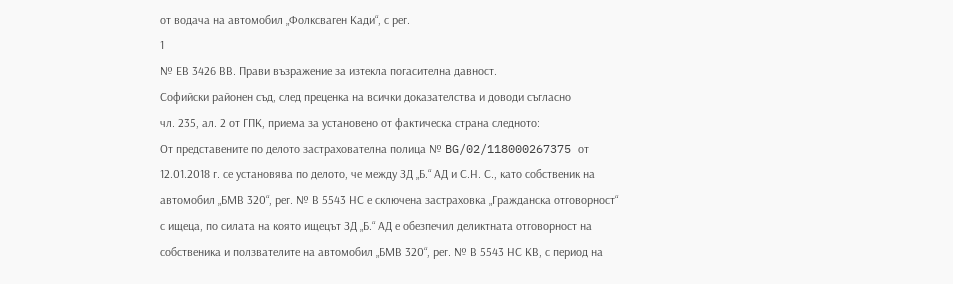от водача на автомобил „Фолксваген Кади“, с рег.
1
№ ЕВ 3426 ВВ. Прави възражение за изтекла погасителна давност.
Софийски районен съд, след преценка на всички доказателства и доводи съгласно
чл. 235, ал. 2 от ГПК, приема за установено от фактическа страна следното:
От представените по делото застрахователна полица № BG/02/118000267375 от
12.01.2018 г. се установява по делото, че между ЗД „Б.“ АД и С.Н. С., като собственик на
автомобил „БМВ 320“, рег. № В 5543 НС е сключена застраховка „Гражданска отговорност“
с ищеца, по силата на която ищецът ЗД „Б.“ АД е обезпечил деликтната отговорност на
собственика и ползвателите на автомобил „БМВ 320“, рег. № В 5543 НС КВ, с период на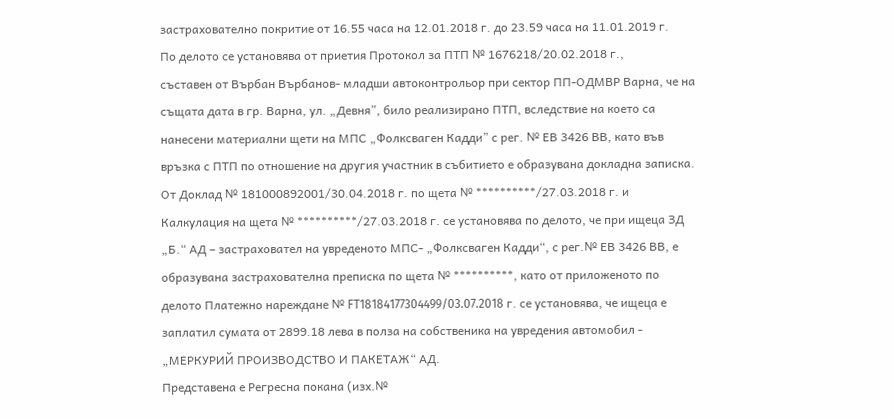застрахователно покритие от 16.55 часа на 12.01.2018 г. до 23.59 часа на 11.01.2019 г.
По делото се установява от приетия Протокол за ПТП № 1676218/20.02.2018 г.,
съставен от Върбан Върбанов- младши автоконтрольор при сектор ПП-ОДМВР Варна, че на
същата дата в гр. Варна, ул. „Девня”, било реализирано ПТП, вследствие на което са
нанесени материални щети на МПС „Фолксваген Кадди” с peг. № ЕВ 3426 ВВ, като във
връзка с ПТП по отношение на другия участник в събитието е образувана докладна записка.
От Доклад № 181000892001/30.04.2018 г. по щета № **********/27.03.2018 г. и
Калкулация на щета № **********/27.03.2018 г. се установява по делото, че при ищеца ЗД
„Б.“ АД – застраховател на увреденото МПС- „Фолксваген Кадди“, с рег.№ ЕВ 3426 ВВ, е
образувана застрахователна преписка по щета № **********, като от приложеното по
делото Платежно нареждане № FT18184177304499/03.07.2018 г. се установява, че ищеца е
заплатил сумата от 2899.18 лева в полза на собственика на увредения автомобил -
„МЕРКУРИЙ ПРОИЗВОДСТВО И ПАКЕТАЖ“ АД.
Представена е Регресна покана (изх.№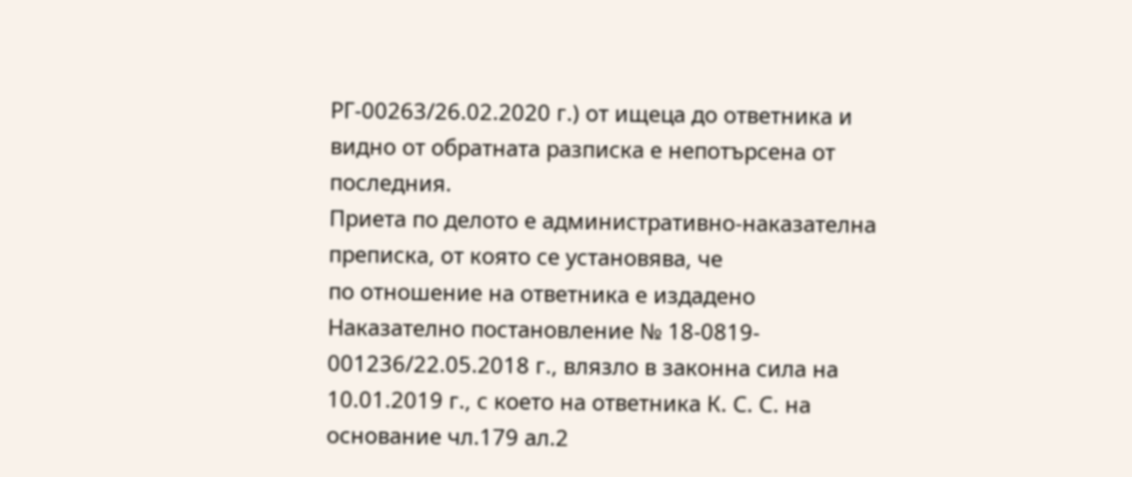РГ-00263/26.02.2020 г.) от ищеца до ответника и
видно от обратната разписка е непотърсена от последния.
Приета по делото е административно-наказателна преписка, от която се установява, че
по отношение на ответника е издадено Наказателно постановление № 18-0819-
001236/22.05.2018 г., влязло в законна сила на 10.01.2019 г., с което на ответника К. С. С. на
основание чл.179 ал.2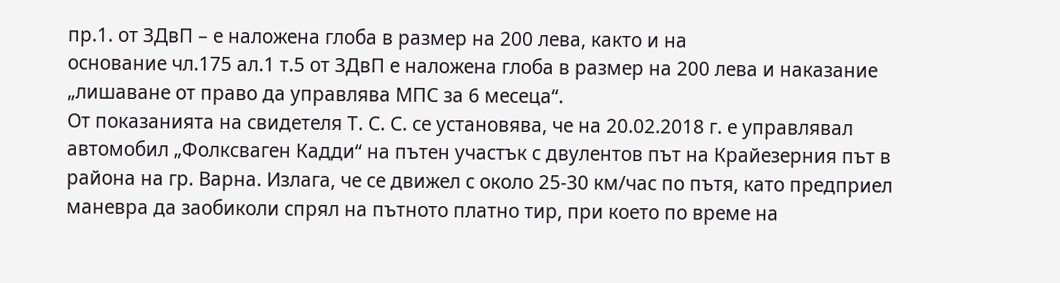пр.1. от ЗДвП – е наложена глоба в размер на 200 лева, както и на
основание чл.175 ал.1 т.5 от ЗДвП е наложена глоба в размер на 200 лева и наказание
„лишаване от право да управлява МПС за 6 месеца“.
От показанията на свидетеля Т. С. С. се установява, че на 20.02.2018 г. е управлявал
автомобил „Фолксваген Кадди“ на пътен участък с двулентов път на Крайезерния път в
района на гр. Варна. Излага, че се движел с около 25-30 км/час по пътя, като предприел
маневра да заобиколи спрял на пътното платно тир, при което по време на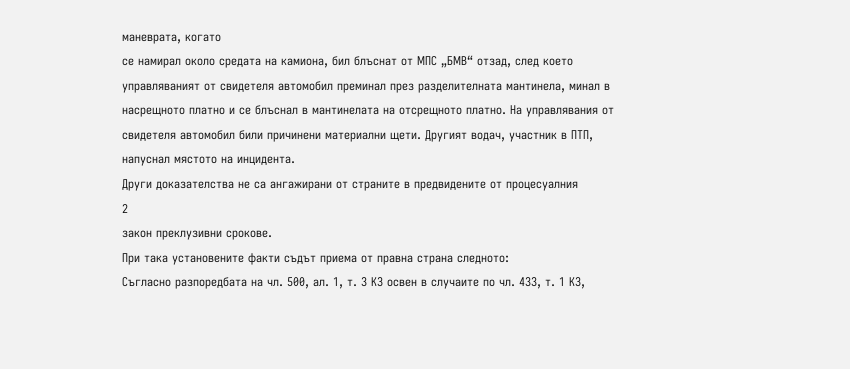маневрата, когато
се намирал около средата на камиона, бил блъснат от МПС „БМВ“ отзад, след което
управляваният от свидетеля автомобил преминал през разделителната мантинела, минал в
насрещното платно и се блъснал в мантинелата на отсрещното платно. На управлявания от
свидетеля автомобил били причинени материални щети. Другият водач, участник в ПТП,
напуснал мястото на инцидента.
Други доказателства не са ангажирани от страните в предвидените от процесуалния
2
закон преклузивни срокове.
При така установените факти съдът приема от правна страна следното:
Съгласно разпоредбата на чл. 500, ал. 1, т. 3 КЗ освен в случаите по чл. 433, т. 1 КЗ,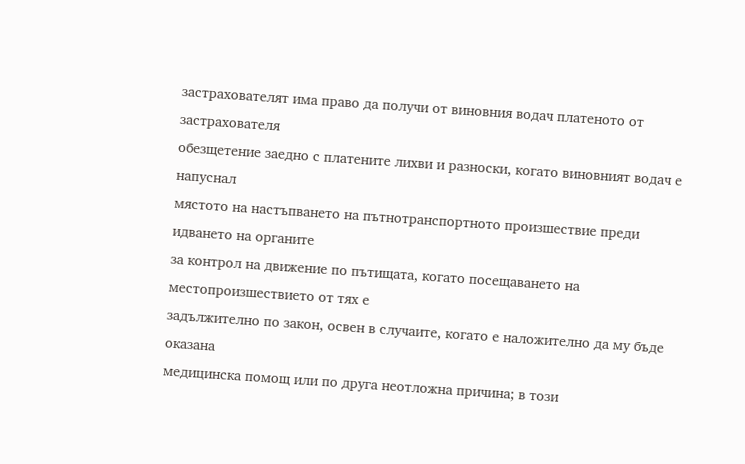застрахователят има право да получи от виновния водач платеното от застрахователя
обезщетение заедно с платените лихви и разноски, когато виновният водач е напуснал
мястото на настъпването на пътнотранспортното произшествие преди идването на органите
за контрол на движение по пътищата, когато посещаването на местопроизшествието от тях е
задължително по закон, освен в случаите, когато е наложително да му бъде оказана
медицинска помощ или по друга неотложна причина; в този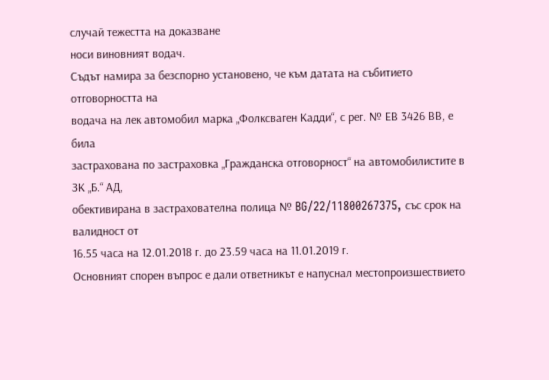случай тежестта на доказване
носи виновният водач.
Съдът намира за безспорно установено, че към датата на събитието отговорността на
водача на лек автомобил марка „Фолксваген Кадди“, с рег. № ЕВ 3426 ВВ, е била
застрахована по застраховка „Гражданска отговорност“ на автомобилистите в ЗК „Б.“ АД,
обективирана в застрахователна полица № BG/22/11800267375, със срок на валидност от
16.55 часа на 12.01.2018 г. до 23.59 часа на 11.01.2019 г.
Основният спорен въпрос е дали ответникът е напуснал местопроизшествието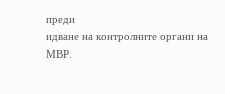преди
идване на контролните органи на МВР.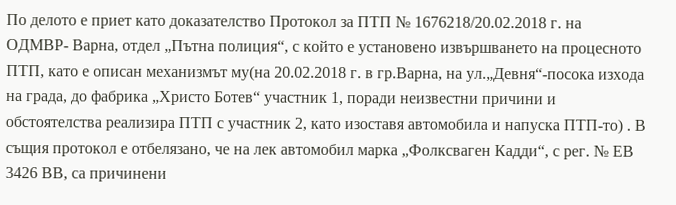По делото е приет като доказателство Протокол за ПТП № 1676218/20.02.2018 г. на
ОДМВР- Варна, отдел „Пътна полиция“, с който е установено извършването на процесното
ПТП, като е описан механизмът му(на 20.02.2018 г. в гр.Варна, на ул.„Девня“-посока изхода
на града, до фабрика „Христо Ботев“ участник 1, поради неизвестни причини и
обстоятелства реализира ПТП с участник 2, като изоставя автомобила и напуска ПТП-то) . В
същия протокол е отбелязано, че на лек автомобил марка „Фолксваген Кадди“, с рег. № ЕВ
3426 ВВ, са причинени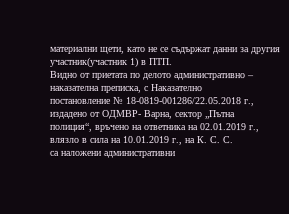материални щети, като не се съдържат данни за другия
участник(участник 1) в ПТП.
Видно от приетата по делото административно – наказателна преписка, с Наказателно
постановление № 18-0819-001286/22.05.2018 г., издадено от ОДМВР- Варна, сектор „Пътна
полиция“, връчено на ответника на 02.01.2019 г., влязло в сила на 10.01.2019 г., на К. С. С.
са наложени административни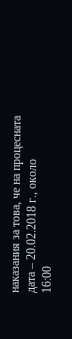наказания за това, че на процесната дата – 20.02.2018 г., около
16:00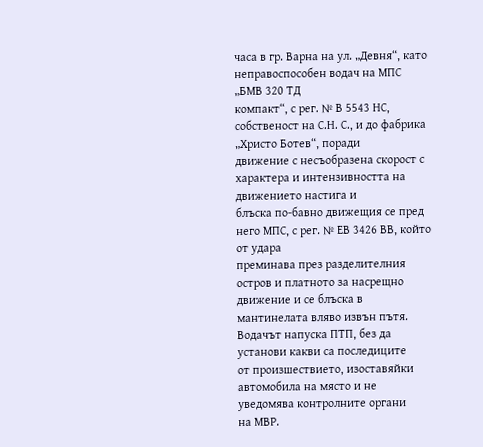часа в гр. Варна на ул. „Девня“, като неправоспособен водач на МПС „БМВ 320 ТД
компакт“, с peг. № В 5543 НС, собственост на С.Н. С., и до фабрика „Христо Ботев“, поради
движение с несъобразена скорост с характера и интензивността на движението настига и
блъска по-бавно движещия се пред него МПС, с рег. № ЕВ 3426 ВВ, който от удара
преминава през разделителния остров и платното за насрещно движение и се блъска в
мантинелата вляво извън пътя. Водачът напуска ПТП, без да установи какви са последиците
от произшествието, изоставяйки автомобила на място и не уведомява контролните органи
на МВР.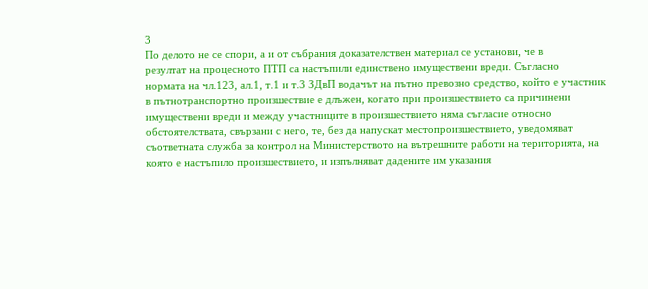3
По делото не се спори, а и от събрания доказателствен материал се установи, че в
резултат на процесното ПТП са настъпили единствено имуществени вреди. Съгласно
нормата на чл.123, ал.1, т.1 и т.3 ЗДвП водачът на пътно превозно средство, който е участник
в пътнотранспортно произшествие е длъжен, когато при произшествието са причинени
имуществени вреди и между участниците в произшествието няма съгласие относно
обстоятелствата, свързани с него, те, без да напускат местопроизшествието, уведомяват
съответната служба за контрол на Министерството на вътрешните работи на територията, на
която е настъпило произшествието, и изпълняват дадените им указания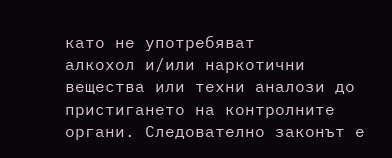като не употребяват
алкохол и/или наркотични вещества или техни аналози до пристигането на контролните
органи. Следователно законът е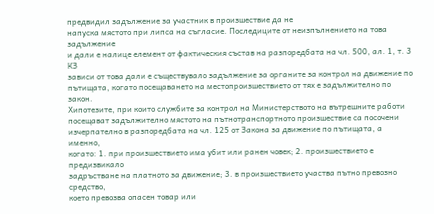предвидил задължение за участник в произшествие да не
напуска мястото при липса на съгласие. Последиците от неизпълнението на това задължение
и дали е налице елемент от фактическия състав на разпоредбата на чл. 500, ал. 1, т. 3 КЗ
зависи от това дали е съществувало задължение за органите за контрол на движение по
пътищата, когато посещаването на местопроизшествието от тях е задължително по закон.
Хипотезите, при които службите за контрол на Министерството на вътрешните работи
посещават задължително мястото на пътнотранспортното произшествие са посочени
изчерпателно в разпоредбата на чл. 125 от Закона за движение по пътищата, а именно,
когато: 1. при произшествието има убит или ранен човек; 2. произшествието е предизвикало
задръстване на платното за движение; 3. в произшествието участва пътно превозно средство,
което превозва опасен товар или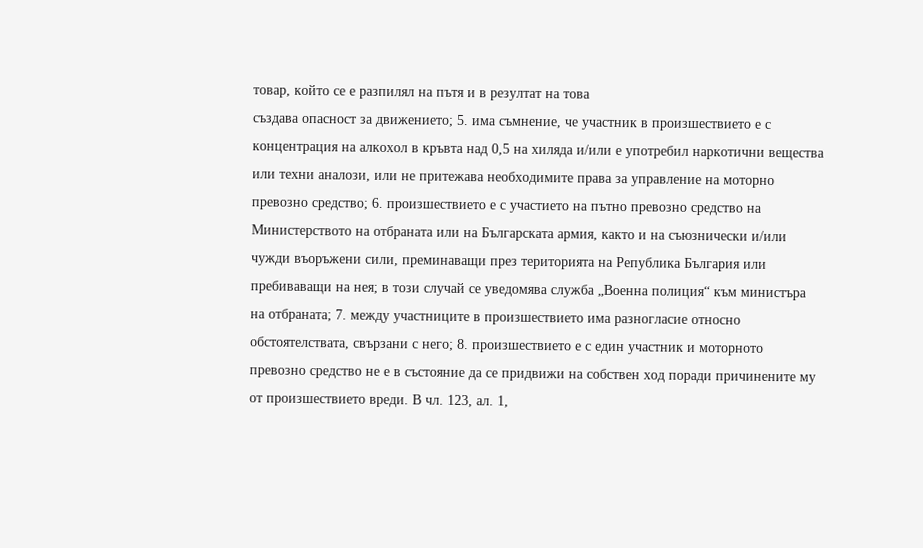товар, който се е разпилял на пътя и в резултат на това
създава опасност за движението; 5. има съмнение, че участник в произшествието е с
концентрация на алкохол в кръвта над 0,5 на хиляда и/или е употребил наркотични вещества
или техни аналози, или не притежава необходимите права за управление на моторно
превозно средство; 6. произшествието е с участието на пътно превозно средство на
Министерството на отбраната или на Българската армия, както и на съюзнически и/или
чужди въоръжени сили, преминаващи през територията на Република България или
пребиваващи на нея; в този случай се уведомява служба „Военна полиция“ към министъра
на отбраната; 7. между участниците в произшествието има разногласие относно
обстоятелствата, свързани с него; 8. произшествието е с един участник и моторното
превозно средство не е в състояние да се придвижи на собствен ход поради причинените му
от произшествието вреди. В чл. 123, ал. 1,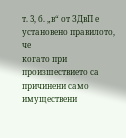т. 3, б. „в“ от ЗДвП е установено правилото, че
когато при произшествието са причинени само имуществени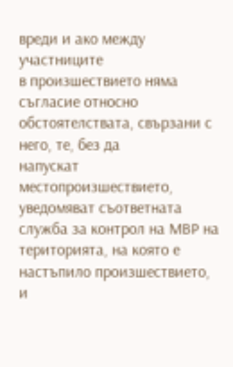вреди и ако между участниците
в произшествието няма съгласие относно обстоятелствата, свързани с него, те, без да
напускат местопроизшествието, уведомяват съответната служба за контрол на МВР на
територията, на която е настъпило произшествието, и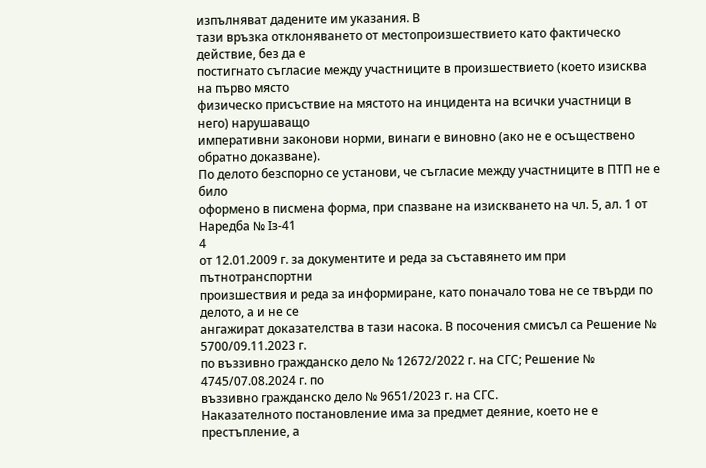изпълняват дадените им указания. В
тази връзка отклоняването от местопроизшествието като фактическо действие, без да е
постигнато съгласие между участниците в произшествието (което изисква на първо място
физическо присъствие на мястото на инцидента на всички участници в него) нарушаващо
императивни законови норми, винаги е виновно (ако не е осъществено обратно доказване).
По делото безспорно се установи, че съгласие между участниците в ПТП не е било
оформено в писмена форма, при спазване на изискването на чл. 5, ал. 1 от Наредба № Iз-41
4
от 12.01.2009 г. за документите и реда за съставянето им при пътнотранспортни
произшествия и реда за информиране, като поначало това не се твърди по делото, а и не се
ангажират доказателства в тази насока. В посочения смисъл са Решение № 5700/09.11.2023 г.
по въззивно гражданско дело № 12672/2022 г. на СГС; Решение № 4745/07.08.2024 г. по
въззивно гражданско дело № 9651/2023 г. на СГС.
Наказателното постановление има за предмет деяние, което не е престъпление, а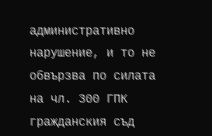административно нарушение, и то не обвързва по силата на чл. 300 ГПК гражданския съд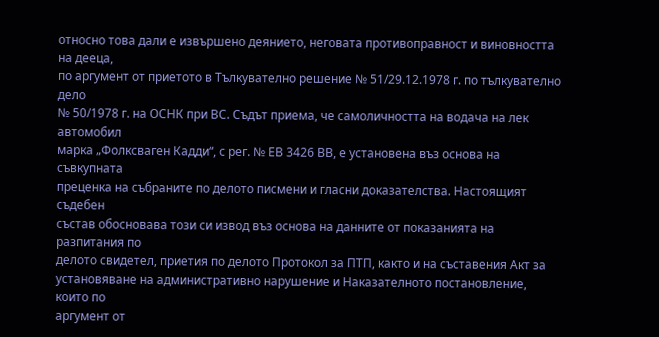относно това дали е извършено деянието, неговата противоправност и виновността на дееца,
по аргумент от приетото в Тълкувателно решение № 51/29.12.1978 г. по тълкувателно дело
№ 50/1978 г. на ОСНК при ВС. Съдът приема, че самоличността на водача на лек автомобил
марка „Фолксваген Кадди“, с рег. № ЕВ 3426 ВВ, е установена въз основа на съвкупната
преценка на събраните по делото писмени и гласни доказателства. Настоящият съдебен
състав обосновава този си извод въз основа на данните от показанията на разпитания по
делото свидетел, приетия по делото Протокол за ПТП, както и на съставения Акт за
установяване на административно нарушение и Наказателното постановление, които по
аргумент от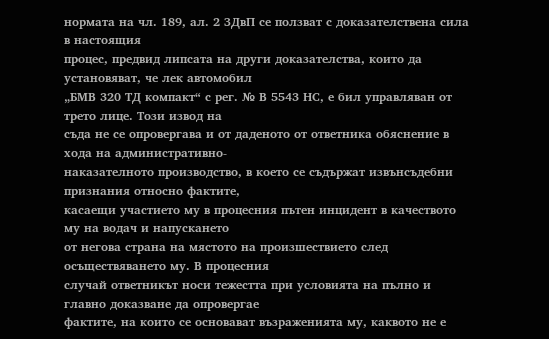нормата на чл. 189, ал. 2 ЗДвП се ползват с доказателствена сила в настоящия
процес, предвид липсата на други доказателства, които да установяват, че лек автомобил
„БМВ 320 ТД компакт“ с peг. № В 5543 НС, е бил управляван от трето лице. Този извод на
съда не се опровергава и от даденото от ответника обяснение в хода на административно-
наказателното производство, в което се съдържат извънсъдебни признания относно фактите,
касаещи участието му в процесния пътен инцидент в качеството му на водач и напускането
от негова страна на мястото на произшествието след осъществяването му. В процесния
случай ответникът носи тежестта при условията на пълно и главно доказване да опровергае
фактите, на които се основават възраженията му, каквото не е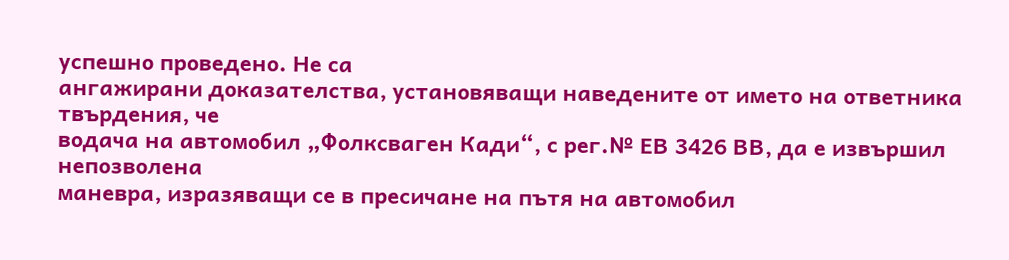успешно проведено. Не са
ангажирани доказателства, установяващи наведените от името на ответника твърдения, че
водача на автомобил „Фолксваген Кади“, с рег.№ ЕВ 3426 ВВ, да е извършил непозволена
маневра, изразяващи се в пресичане на пътя на автомобил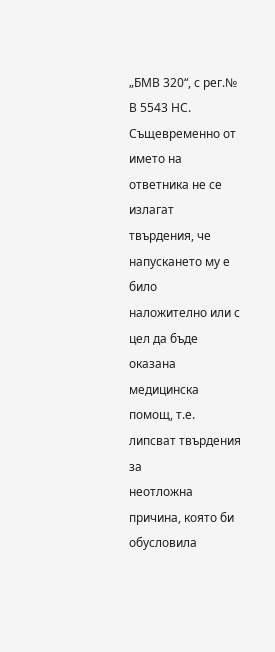„БМВ 320“, с рег.№ В 5543 НС.
Същевременно от името на ответника не се излагат твърдения, че напускането му е било
наложително или с цел да бъде оказана медицинска помощ, т.е. липсват твърдения за
неотложна причина, която би обусловила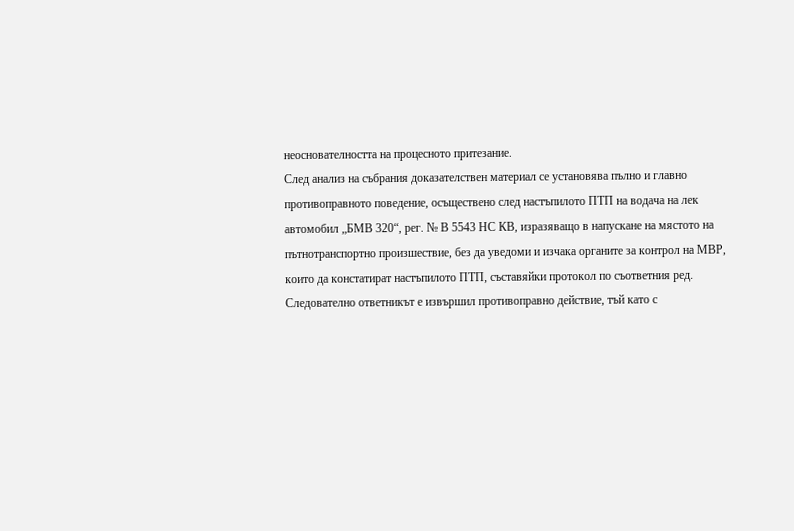неоснователността на процесното притезание.
След анализ на събрания доказателствен материал се установява пълно и главно
противоправното поведение, осъществено след настъпилото ПТП на водача на лек
автомобил „БМВ 320“, рег. № В 5543 НС КВ, изразяващо в напускане на мястото на
пътнотранспортно произшествие, без да уведоми и изчака органите за контрол на МВР,
които да констатират настъпилото ПТП, съставяйки протокол по съответния ред.
Следователно ответникът е извършил противоправно действие, тъй като с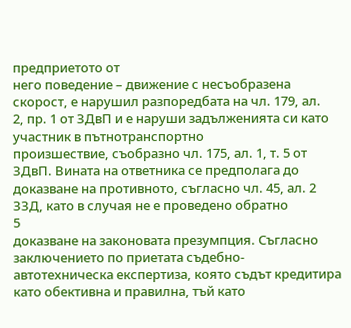предприетото от
него поведение – движение с несъобразена скорост, е нарушил разпоредбата на чл. 179, ал.
2, пр. 1 от ЗДвП и е наруши задълженията си като участник в пътнотранспортно
произшествие, съобразно чл. 175, ал. 1, т. 5 от ЗДвП. Вината на ответника се предполага до
доказване на противното, съгласно чл. 45, ал. 2 ЗЗД, като в случая не е проведено обратно
5
доказване на законовата презумпция. Съгласно заключението по приетата съдебно-
автотехническа експертиза, която съдът кредитира като обективна и правилна, тъй като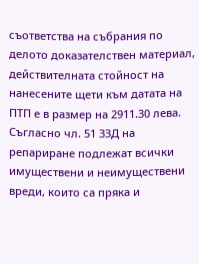съответства на събрания по делото доказателствен материал, действителната стойност на
нанесените щети към датата на ПТП е в размер на 2911.30 лева. Съгласно чл. 51 ЗЗД на
репариране подлежат всички имуществени и неимуществени вреди, които са пряка и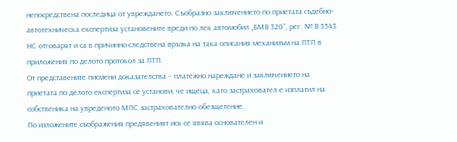непосредствена последица от увреждането. Съобразно заключението по приетата съдебно-
автотехническа експертиза установените вреди по лек автомобил „БМВ 320“, рег. № В 5543
НС отговарят и са в причинно-следствена връзка на така описания механизъм на ПТП в
приложения по делото протокол за ПТП.
От представените писмени доказателства – платежно нареждане и заключението на
приетата по делото експертиза се установи, че ищеца, като застраховател е изплатил на
собственика на увреденото МПС застрахователно обезщетение.
По изложените съображения предявеният иск се явява основателен и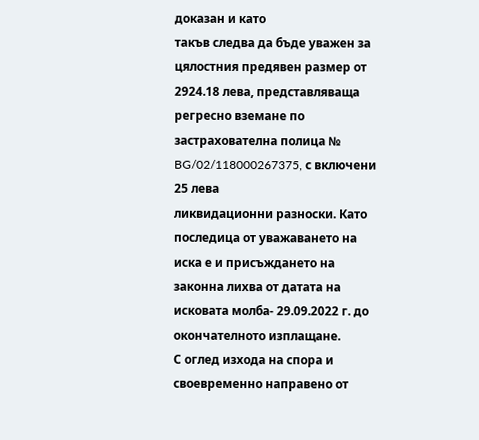доказан и като
такъв следва да бъде уважен за цялостния предявен размер от 2924.18 лева, представляваща
регресно вземане по застрахователна полица № BG/02/118000267375, с включени 25 лева
ликвидационни разноски. Като последица от уважаването на иска е и присъждането на
законна лихва от датата на исковата молба- 29.09.2022 г. до окончателното изплащане.
С оглед изхода на спора и своевременно направено от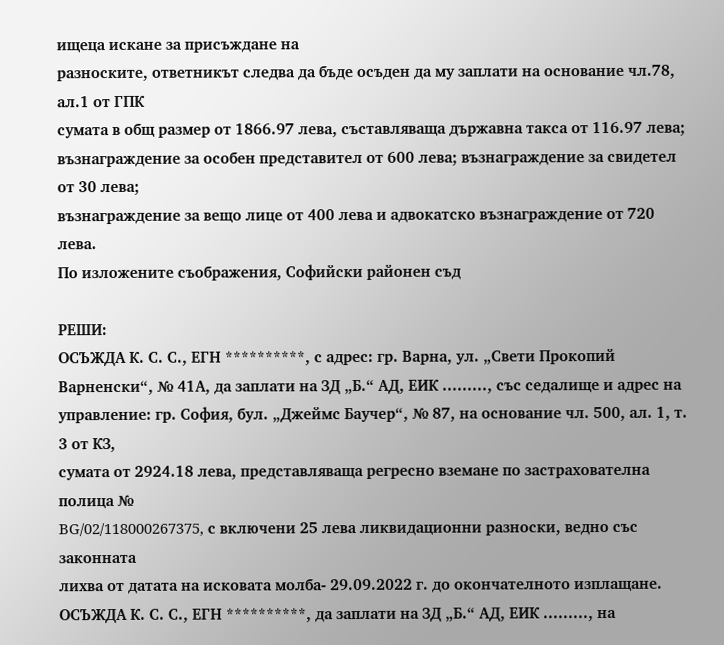ищеца искане за присъждане на
разноските, ответникът следва да бъде осъден да му заплати на основание чл.78, ал.1 от ГПК
сумата в общ размер от 1866.97 лева, съставляваща държавна такса от 116.97 лева;
възнаграждение за особен представител от 600 лева; възнаграждение за свидетел от 30 лева;
възнаграждение за вещо лице от 400 лева и адвокатско възнаграждение от 720 лева.
По изложените съображения, Софийски районен съд

РЕШИ:
ОСЪЖДА К. С. С., ЕГН **********, с адрес: гр. Варна, ул. „Свети Прокопий
Варненски“, № 41А, да заплати на ЗД „Б.“ АД, ЕИК ........., със седалище и адрес на
управление: гр. София, бул. „Джеймс Баучер“, № 87, на основание чл. 500, ал. 1, т. 3 от КЗ,
сумата от 2924.18 лева, представляваща регресно вземане по застрахователна полица №
BG/02/118000267375, с включени 25 лева ликвидационни разноски, ведно със законната
лихва от датата на исковата молба- 29.09.2022 г. до окончателното изплащане.
ОСЪЖДА К. С. С., ЕГН **********, да заплати на ЗД „Б.“ АД, ЕИК ........., на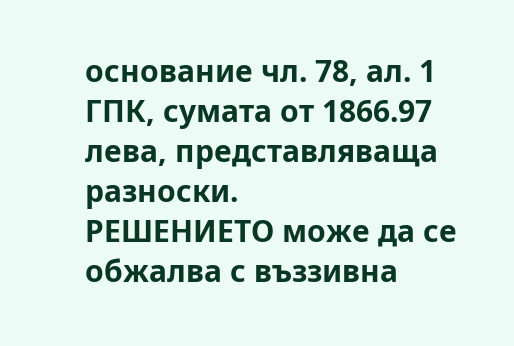основание чл. 78, ал. 1 ГПК, сумата от 1866.97 лева, представляваща разноски.
РЕШЕНИЕТО може да се обжалва с въззивна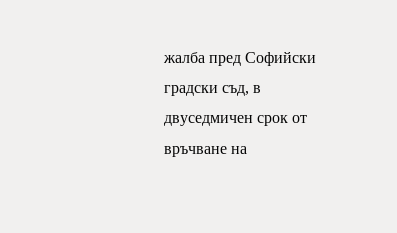жалба пред Софийски градски съд, в
двуседмичен срок от връчване на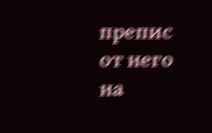препис от него на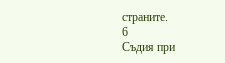страните.
6
Съдия при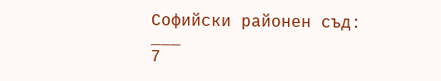Софийски районен съд: ___
7